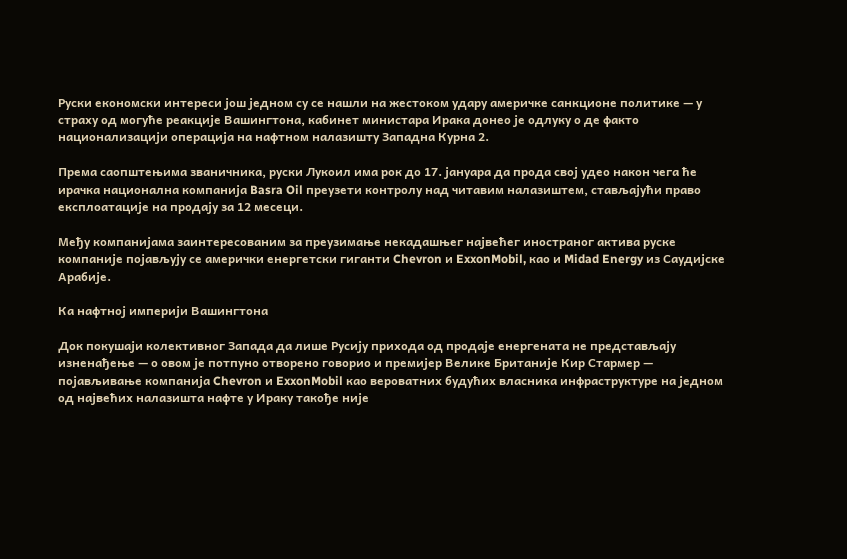Руски економски интереси још једном су се нашли на жестоком удару америчке санкционе политике — у страху од могуће реакције Вашингтона, кабинет министара Ирака донео је одлуку о де факто национализацији операција на нафтном налазишту Западна Курна 2.

Према саопштењима званичника, руски Лукоил има рок до 17. јануара да прода свој удео након чега ће ирачка национална компанија Basra Oil преузети контролу над читавим налазиштем, стављајући право експлоатације на продају за 12 месеци.

Међу компанијама заинтересованим за преузимање некадашњег највећег иностраног актива руске компаније појављују се амерички енергетски гиганти Chevron и ExxonMobil, као и Midad Energy из Саудијске Арабије.

Ка нафтној империји Вашингтона

Док покушаји колективног Запада да лише Русију прихода од продаје енергената не представљају изненађење — о овом је потпуно отворено говорио и премијер Велике Британије Кир Стармер — појављивање компанија Chevron и ExxonMobil као вероватних будућих власника инфраструктуре на једном од највећих налазишта нафте у Ираку такође није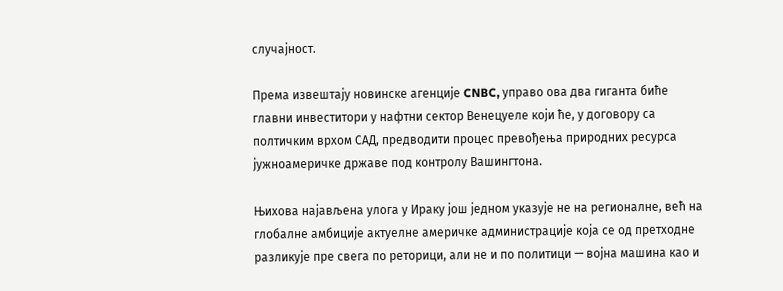случајност.

Према извештају новинске агенције CNBC, управо ова два гиганта биће главни инвеститори у нафтни сектор Венецуеле који ће, у договору са полтичким врхом САД, предводити процес превођења природних ресурса јужноамеричке државе под контролу Вашингтона.

Њихова најављена улога у Ираку још једном указује не на регионалне, већ на глобалне амбиције актуелне америчке администрације која се од претходне разликује пре свега по реторици, али не и по политици — војна машина као и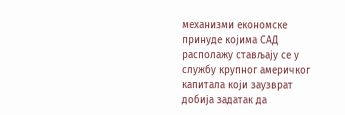механизми економске принуде којима САД располажу стављају се у службу крупног америчког капитала који заузврат добија задатак да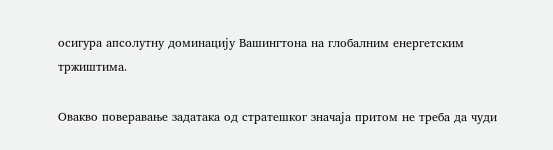осигура апсолутну доминацију Вашингтона на глобалним енергетским тржиштима.

Овакво поверавање задатака од стратешког значаја притом не треба да чуди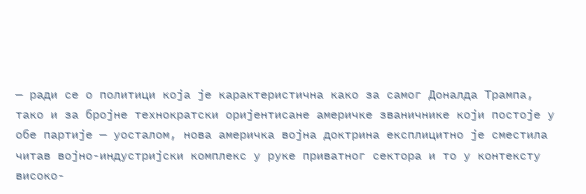— ради се о политици која је карактеристична како за самог Доналда Трампа, тако и за бројне технократски оријентисане америчке званичнике који постоје у обе партије — уосталом, нова америчка војна доктрина експлицитно је сместила читав војно-индустријски комплекс у руке приватног сектора и то у контексту високо-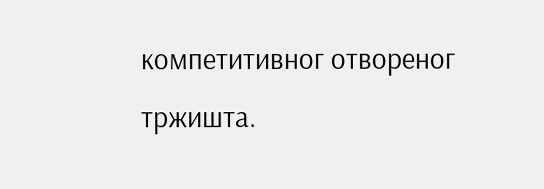компетитивног отвореног тржишта.